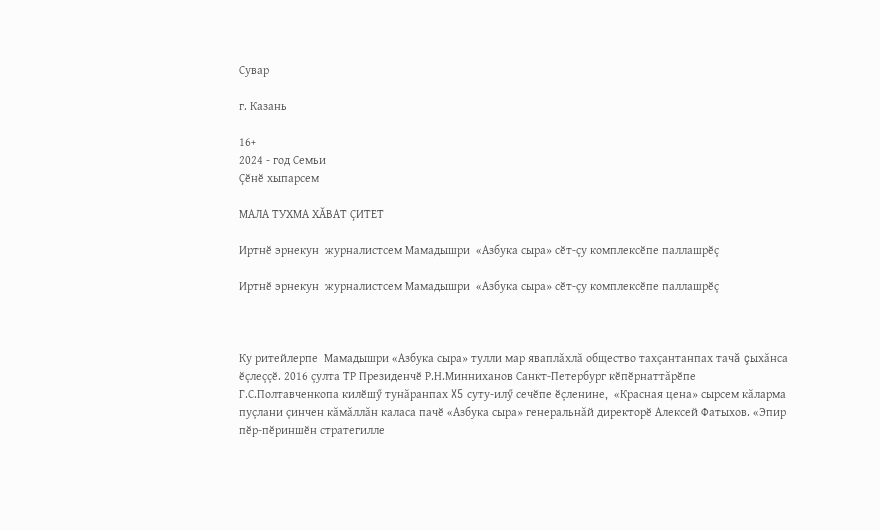Сувар

г. Казань

16+
2024 - год Семьи
Çӗнӗ хыпарсем

МАЛА ТУХМА ХĂВАТ ÇИТЕТ

Иртнӗ эрнекун  журналистсем Мамадышри  «Азбука сыра» сӗт-çу комплексӗпе паллашрӗç

Иртнӗ эрнекун  журналистсем Мамадышри  «Азбука сыра» сӗт-çу комплексӗпе паллашрӗç



Ку ритейлерпе  Мамадышри «Азбука сыра» тулли мар яваплăхлă общество тахçантанпах тачă çыхăнса ӗçлеççӗ. 2016 çулта ТР Президенчӗ Р.Н.Минниханов Санкт-Петербург кӗпӗрнаттăрӗпе Г.С.Полтавченкопа килӗшӳ тунăранпах X5 суту-илӳ сечӗпе ӗçленине,  «Красная цена» сырсем кăларма пуçлани çинчен кăмăллăн каласа пачӗ «Азбука сыра» генеральнăй директорӗ Алексей Фатыхов. «Эпир пӗр-пӗриншӗн стратегилле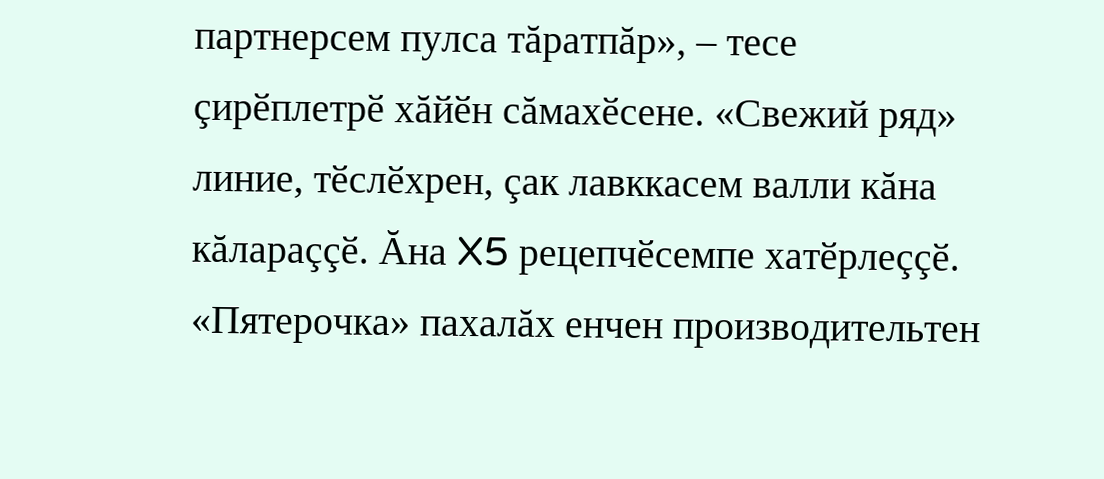партнерсем пулса тăратпăр», – тесе çирӗплетрӗ хăйӗн сăмахӗсене. «Свежий ряд» линие, тӗслӗхрен, çак лавккасем валли кăна кăлараççӗ. Ăна X5 рецепчӗсемпе хатӗрлеççӗ. «Пятерочка» пахалăх енчен производительтен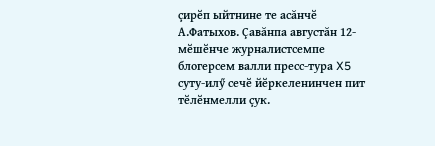çирӗп ыйтнине те асăнчӗ А.Фатыхов. Çавăнпа августăн 12-мӗшӗнче журналистсемпе блогерсем валли пресс-тура X5 суту-илӳ сечӗ йӗркеленинчен пит тӗлӗнмелли çук.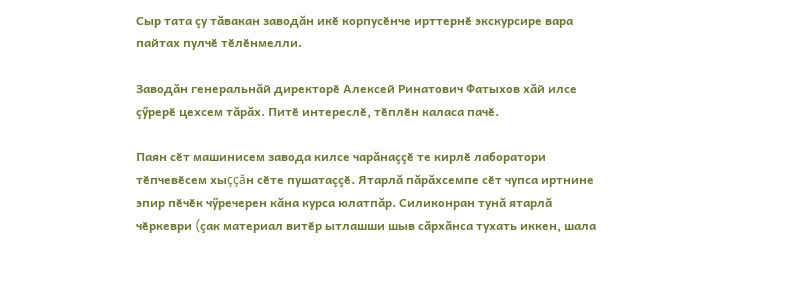Сыр тата çу тăвакан заводăн икӗ корпусӗнче ирттернӗ экскурсире вара пайтах пулчӗ тӗлӗнмелли.

Заводăн генеральнăй директорӗ Алексей Ринатович Фатыхов хăй илсе çӳрерӗ цехсем тăрăх. Питӗ интереслӗ, тӗплӗн каласа пачӗ.

Паян сӗт машинисем завода килсе чарăнаççӗ те кирлӗ лаборатори тӗпчевӗсем хыççăн сӗте пушатаççӗ. Ятарлă пăрăхсемпе сӗт чупса иртнине эпир пӗчӗк чӳречерен кăна курса юлатпăр. Силиконран тунă ятарлă чӗркеври (çак материал витӗр ытлашши шыв сăрхăнса тухать иккен, шала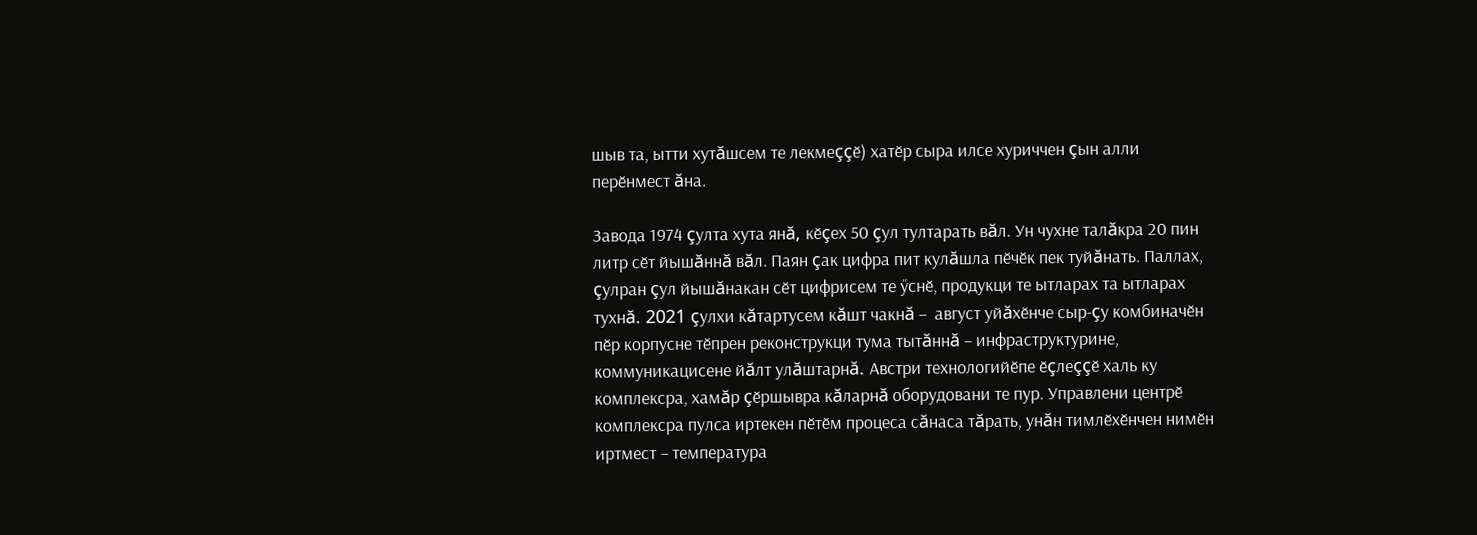шыв та, ытти хутăшсем те лекмеççӗ) хатӗр сыра илсе хуриччен çын алли перӗнмест ăна.

Завода 1974 çулта хута янă, кӗçех 50 çул тултарать вăл. Ун чухне талăкра 20 пин литр сӗт йышăннă вăл. Паян çак цифра пит кулăшла пӗчӗк пек туйăнать. Паллах, çулран çул йышăнакан сӗт цифрисем те ӳснӗ, продукци те ытларах та ытларах тухнă. 2021 çулхи кăтартусем кăшт чакнă –  август уйăхӗнче сыр-çу комбиначӗн пӗр корпусне тӗпрен реконструкци тума тытăннă – инфраструктурине, коммуникацисене йăлт улăштарнă. Австри технологийӗпе ӗçлеççӗ халь ку комплексра, хамăр çӗршывра кăларнă оборудовани те пур. Управлени центрӗ комплексра пулса иртекен пӗтӗм процеса сăнаса тăрать, унăн тимлӗхӗнчен нимӗн иртмест – температура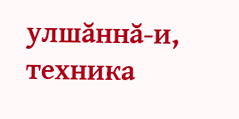улшăннă-и, техника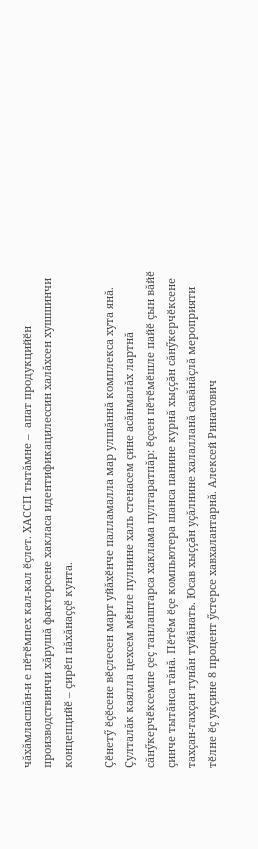чăхăмласшăн-и е пӗтӗмпех кал-кал ӗçлет. ХАССП тытăмне –  апат продукцийӗн производствинчи хăрушă факторсене хакласа идентификацилессин халăхсен хушшинчи концепцийӗ – çирӗп пăхăнаççӗ кунта.

Çӗнетӳ ӗçӗсене вӗçлесен март уйăхӗнче палламалла мар улшăннă комплекса хута янă. Çулталăк каялла цехсем мӗнле пулнине халь стенасем çине асăнмалăх лартнă сăнӳкерчӗксемпе çеç танлаштарса хаклама пултаратпăр: ӗçсен пӗтӗмӗшле пайӗ çын вăйӗ çинче тытăнса тăнă. Пӗтӗм ӗçе компьютера шанса панине курнă хыççăн сăнӳкерчӗксене тахçан-тахçан тунăн туйăнать. Юсав хыççăн уçăлнине халалланă савăнăçлă мероприяти тӗлне ӗç укçине 8 процент ӳстерсе хавхалантарнă. Алексей Ринатович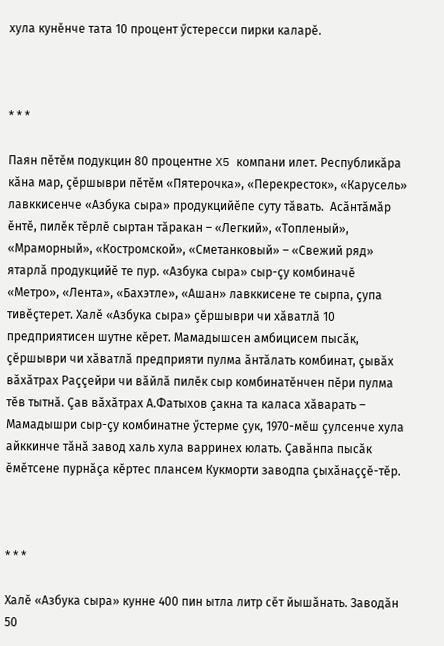хула кунӗнче тата 10 процент ӳстересси пирки каларӗ.



* * *

Паян пӗтӗм подукцин 80 процентне X5 компани илет. Республикăра кăна мар, çӗршыври пӗтӗм «Пятерочка», «Перекресток», «Карусель» лавккисенче «Азбука сыра» продукцийӗпе суту тăвать.  Асăнтăмăр ӗнтӗ, пилӗк тӗрлӗ сыртан тăракан – «Легкий», «Топленый», «Мраморный», «Костромской», «Сметанковый» – «Свежий ряд» ятарлă продукцийӗ те пур. «Азбука сыра» сыр-çу комбиначӗ «Метро», «Лента», «Бахэтле», «Ашан» лавккисене те сырпа, çупа тивӗçтерет. Халӗ «Азбука сыра» çӗршыври чи хăватлă 10 предприятисен шутне кӗрет. Мамадышсен амбицисем пысăк, çӗршыври чи хăватлă предприяти пулма ăнтăлать комбинат, çывăх вăхăтрах Раççейри чи вăйлă пилӗк сыр комбинатӗнчен пӗри пулма тӗв тытнă. Çав вăхăтрах А.Фатыхов çакна та каласа хăварать – Мамадышри сыр-çу комбинатне ӳстерме çук, 1970-мӗш çулсенче хула айккинче тăнă завод халь хула варринех юлать. Çавăнпа пысăк ӗмӗтсене пурнăçа кӗртес плансем Кукморти заводпа çыхăнаççӗ-тӗр.



* * *

Халӗ «Азбука сыра» кунне 400 пин ытла литр сӗт йышăнать. Заводăн 50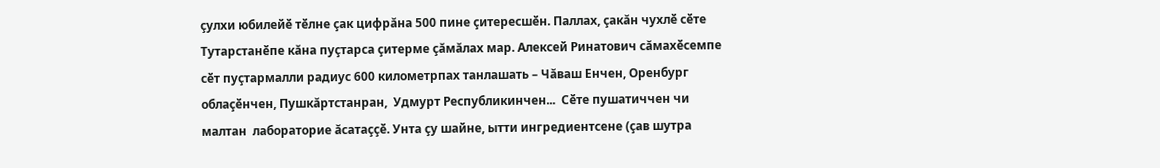çулхи юбилейӗ тӗлне çак цифрăна 500 пине çитересшӗн. Паллах, çакăн чухлӗ сӗте Тутарстанӗпе кăна пуçтарса çитерме çăмăлах мар. Алексей Ринатович сăмахӗсемпе сӗт пуçтармалли радиус 600 километрпах танлашать – Чăваш Енчен, Оренбург облаçӗнчен, Пушкăртстанран,  Удмурт Республикинчен...  Сӗте пушатиччен чи малтан  лабораторие ăсатаççӗ. Унта çу шайне, ытти ингредиентсене (çав шутра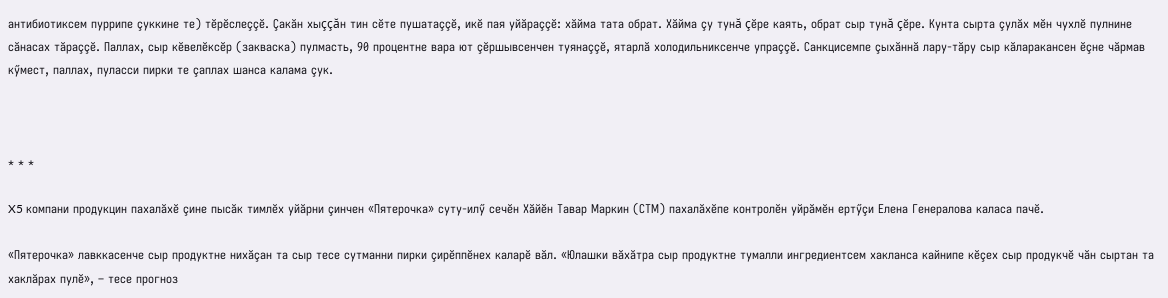антибиотиксем пуррипе çуккине те) тӗрӗслеççӗ. Çакăн хыççăн тин сӗте пушатаççӗ, икӗ пая уйăраççӗ: хăйма тата обрат. Хăйма çу тунă çӗре каять, обрат сыр тунă çӗре. Кунта сырта çулăх мӗн чухлӗ пулнине сăнасах тăраççӗ. Паллах, сыр кӗвелӗксӗр (закваска) пулмасть, 90 процентне вара ют çӗршывсенчен туянаççӗ, ятарлă холодильниксенче упраççӗ. Санкцисемпе çыхăннă лару-тăру сыр кăларакансен ӗçне чăрмав кӳмест, паллах, пуласси пирки те çаплах шанса калама çук.



* * *

X5 компани продукцин пахалăхӗ çине пысăк тимлӗх уйăрни çинчен «Пятерочка» суту-илӳ сечӗн Хăйӗн Тавар Маркин (СТМ) пахалăхӗпе контролӗн уйрăмӗн ертӳçи Елена Генералова каласа пачӗ.

«Пятерочка» лавккасенче сыр продуктне нихăçан та сыр тесе сутманни пирки çирӗппӗнех каларӗ вăл. «Юлашки вăхăтра сыр продуктне тумалли ингредиентсем хакланса кайнипе кӗçех сыр продукчӗ чăн сыртан та хаклăрах пулӗ», – тесе прогноз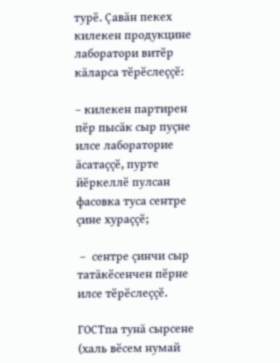турӗ. Çавăн пекех килекен продукцине лаборатори витӗр кăларса тӗрӗслеççӗ:

– килекен партирен пӗр пысăк сыр пуçне илсе лабораторие ăсатаççӗ, пурте йӗркеллӗ пулсан фасовка туса сентре çине хураççӗ;

 –  сентре çинчи сыр татăкӗсенчен пӗрне илсе тӗрӗслеççӗ.

ГОСТпа тунă сырсене (халь вӗсем нумай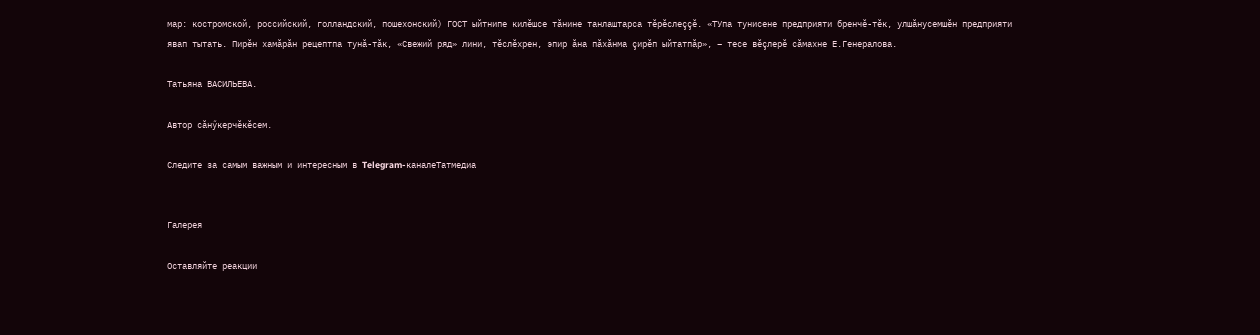мар: костромской, российский, голландский, пошехонский) ГОСТ ыйтнипе килӗшсе тăнине танлаштарса тӗрӗслеççӗ. «ТУпа тунисене предприяти бренчӗ-тӗк, улшăнусемшӗн предприяти явап тытать. Пирӗн хамăрăн рецептпа тунă-тăк, «Свежий ряд» лини, тӗслӗхрен, эпир ăна пăхăнма çирӗп ыйтатпăр», – тесе вӗçлерӗ сăмахне Е.Генералова.

Татьяна ВАСИЛЬЕВА.

Автор сăнӳкерчӗкӗсем.

Следите за самым важным и интересным в Telegram-каналеТатмедиа


Галерея

Оставляйте реакции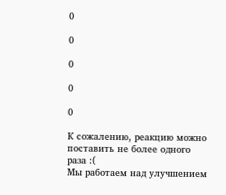0

0

0

0

0

К сожалению, реакцию можно поставить не более одного раза :(
Мы работаем над улучшением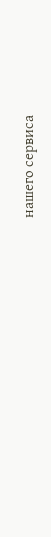нашего сервиса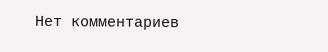Нет комментариев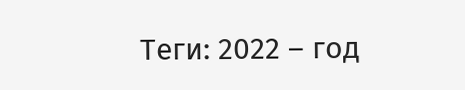Теги: 2022 – год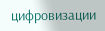цифровизации